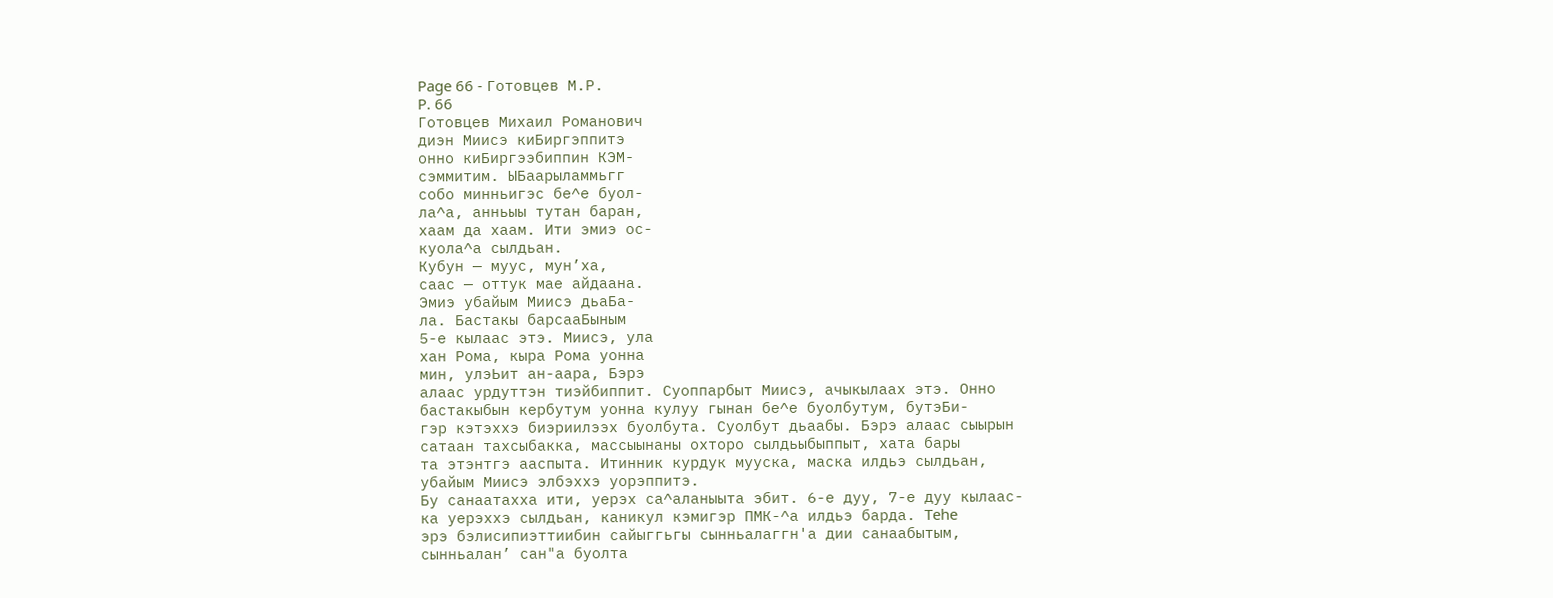Page 66 - Готовцев М.Р.
P. 66
Готовцев Михаил Романович
диэн Миисэ киБиргэппитэ
онно киБиргээбиппин КЭМ-
сэммитим. ЫБаарыламмьгг
собо минньигэс бе^е буол-
ла^а, анньыы тутан баран,
хаам да хаам. Ити эмиэ ос-
куола^а сылдьан.
Кубун — муус, мун’ха,
саас — оттук мае айдаана.
Эмиэ убайым Миисэ дьаБа-
ла. Бастакы барсааБыным
5-е кылаас этэ. Миисэ, ула
хан Рома, кыра Рома уонна
мин, улэЬит ан-аара, Бэрэ
алаас урдуттэн тиэйбиппит. Суоппарбыт Миисэ, ачыкылаах этэ. Онно
бастакыбын кербутум уонна кулуу гынан бе^е буолбутум, бутэБи-
гэр кэтэххэ биэриилээх буолбута. Суолбут дьаабы. Бэрэ алаас сыырын
сатаан тахсыбакка, массыынаны охторо сылдьыбыппыт, хата бары
та этэнтгэ ааспыта. Итинник курдук мууска, маска илдьэ сылдьан,
убайым Миисэ элбэххэ уорэппитэ.
Бу санаатахха ити, уерэх са^аланыыта эбит. 6-е дуу, 7-е дуу кылаас-
ка уерэххэ сылдьан, каникул кэмигэр ПМК-^а илдьэ барда. Tehe
эрэ бэлисипиэттиибин сайыггьгы сынньалаггн'а дии санаабытым,
сынньалан’ сан"а буолта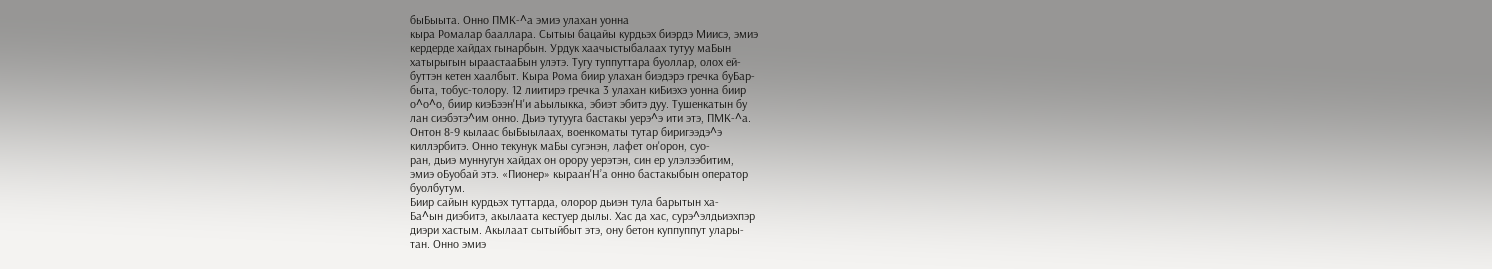быБыыта. Онно ПМК-^а эмиэ улахан уонна
кыра Ромалар бааллара. Сытыы бацайы курдьэх биэрдэ Миисэ, эмиэ
кердерде хайдах гынарбын. Урдук хаачыстыбалаах тутуу маБын
хатырыгын ыраастааБын улэтэ. Тугу туппуттара буоллар, олох ей-
буттэн кетен хаалбыт. Кыра Рома биир улахан биэдэрэ гречка буБар-
быта, тобус-толору. 12 лиитирэ гречка 3 улахан киБиэхэ уонна биир
о^о^о, биир киэБээн'Н'и аЬылыкка, эбиэт эбитэ дуу. Тушенкатын бу
лан сиэбэтэ^им онно. Дьиэ тутууга бастакы уерэ^э ити этэ, ПМК-^а.
Онтон 8-9 кылаас быБыылаах, военкоматы тутар биригээдэ^э
киллэрбитэ. Онно текунук маБы сугэнэн, лафет он'орон, суо-
ран, дьиэ муннугун хайдах он орору уерэтэн, син ер улэлээбитим,
эмиэ оБуобай этэ. «Пионер» кыраан'Н’а онно бастакыбын оператор
буолбутум.
Биир сайын курдьэх туттарда, олорор дьиэн тула барытын ха-
Ба^ын диэбитэ, акылаата кестуер дылы. Хас да хас, сурэ^элдьиэхпэр
диэри хастым. Акылаат сытыйбыт этэ, ону бетон куппуппут улары-
тан. Онно эмиэ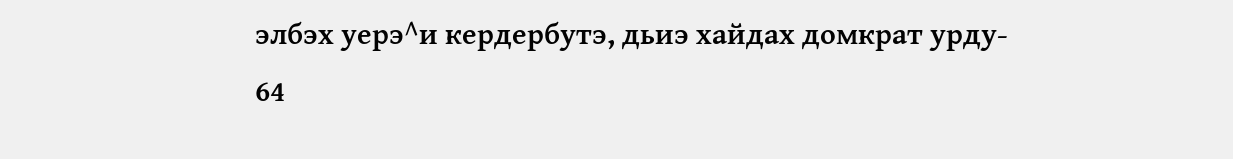элбэх уерэ^и кердербутэ, дьиэ хайдах домкрат урду-
64